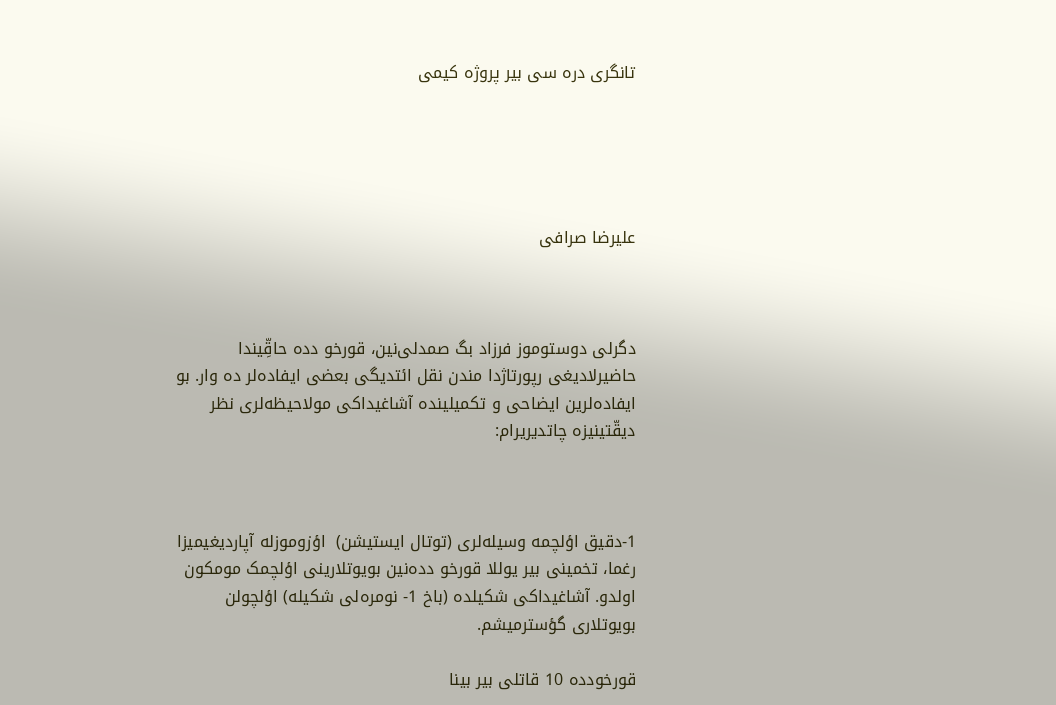تانگری دره ‌سی بیر پروژه کیمی





علیرضا صرافی



دگرلی دوستوموز فرزاد بگ صمدلی‌نین، قورخو دده حاقِّیندا حاضیرلادیغی رپورتاژدا مندن نقل ائتدیگی بعضی ایفاده‌لر ده وار. بو ایفاده‌لرین ایضاحی و تکمیلینده آشاغیداکی مولاحیظه‌لری نظر دیقّتینیزه چاتدیریرام:



1-دقیق اؤلچمه وسیله‌لری (توتال ایستیشن)  اؤزوموزله آپاردیغیمیزا رغما، تخمینی بیر یوللا قورخو دده‌نین بویوتلارینی اؤلچمک مومکون اولدو. آشاغیداکی شکیلده (باخ 1- نومره‌لی شکیله) اؤلچولن بویوتلاری گؤسترمیشم.

قورخودده 10 قاتلی بیر بینا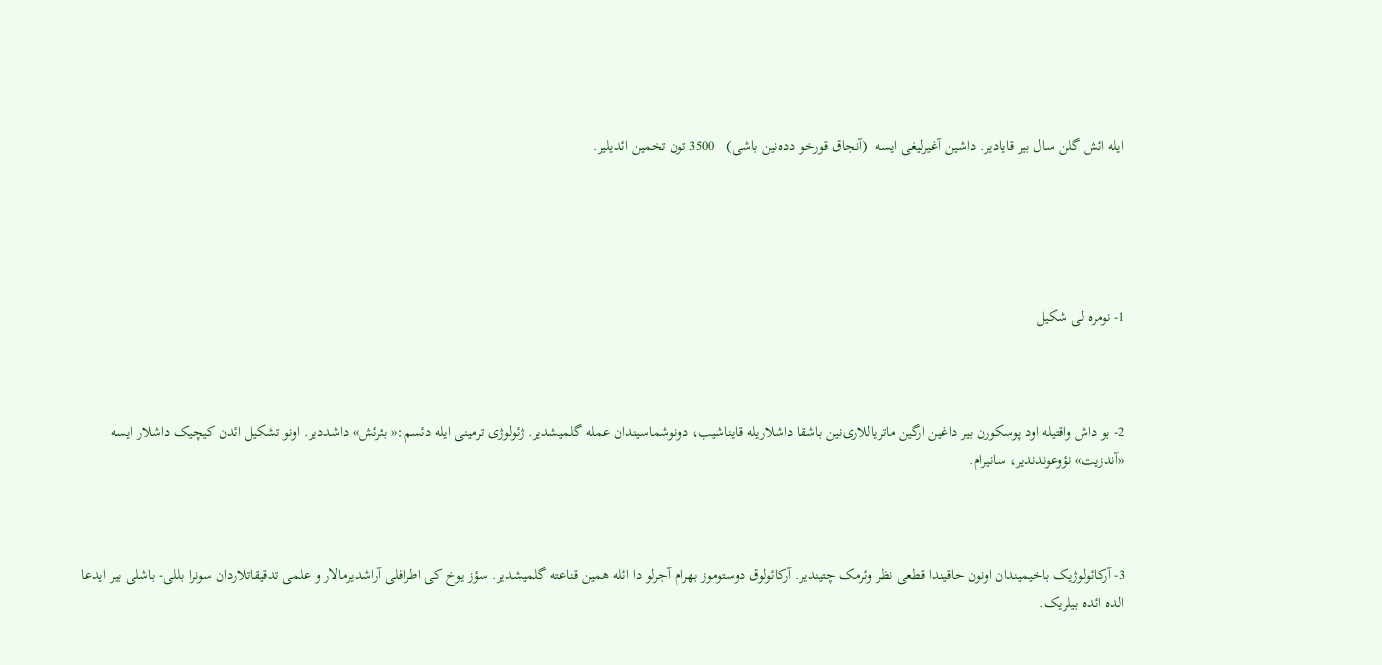ایله ائش گلن سال بیر قایادیر. داشین آغیرلیغی ایسه  (آنجاق قورخو دده‌نین باشی)   3500 تون تخمین ائدیلیر.





1- نومره ‌لی شکیل



2- بو داش واقتیله اود پوسکورن بیر داغین ارگین ماتریاللاری‌نین باشقا داشلاریله قایناشیب، دونوشماسیندان عمله گلمیشدیر. ژئولوژی ترمینی ایله دئسم:« بئرئش» داشددیر. اونو تشکیل ائدن کیچیک داشلار ایسه «آندزیت» نؤوعوندندیر، سانیرام.



3- آرکائولوژیک باخیمیندان اونون حاقیندا قطعی نظر وئرمک چتیندیر. آرکائولوق دوستوموز بهرام آجرلو دا ائله همین قناعته گلمیشدیر. سؤز یوخ کی اطرافلی آراشدیرمالار و علمی تدقیقاتلاردان سونرا بللی- باشلی بیر ایدعا الده ائده بیلریک.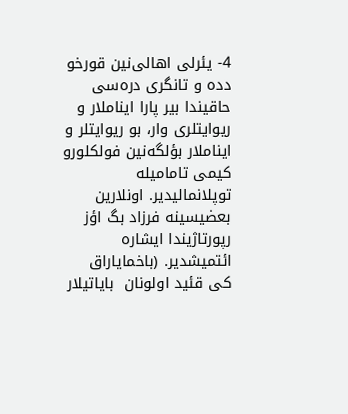4- یئرلی اهالی‌نین قورخو دده و تانگری دره‌سی حاقیندا بیر پارا ایناملار و ریوایتلری وار، بو ریوایتلر و ایناملار بؤلگه‌نین فولکلورو کیمی تامامیله توپلانمالیدیر. اونلارین بعضیسینه فرزاد بگ اؤز رپورتاژیندا ایشاره ائتمیشدیر. (باخمایاراق کی قئید اولونان  بایاتیلار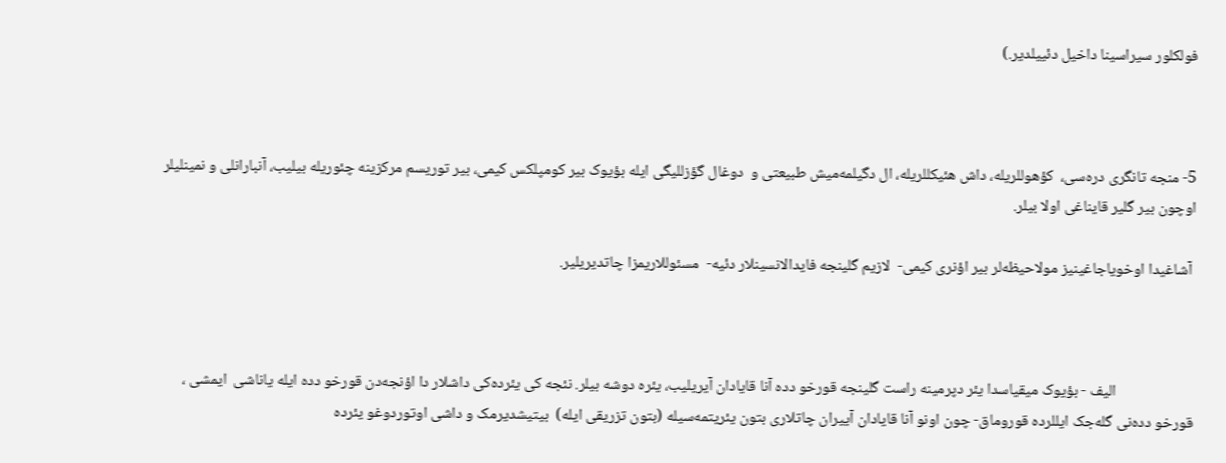فولکلور سیراسینا داخیل دئییلدیر.)



5- منجه تانگری دره‌سی،  کؤهوللریله، داش هئیکللریله، ال دگیلمه‌میش طبیعتی و  دوغال گؤزللیگی ایله بؤیوک بیر کومپلکس کیمی، بیر توریسم مرکزینه چئوریله بیلیب، آنبارانلی و نمینلیلر اوچون بیر گلیر قایناغی اولا بیلر.

 آشاغیدا اوخویاجاغینیز مولاحیظه‌لر بیر اؤنری کیمی-  لازیم گلینجه فایدالانسینلار دئیه-  مسئوللاریمزا چاتدیریلیر.



                      الیف - بؤیوک میقیاسدا یئر دپرمینه راست گلینجه قورخو دده آنا قایادان آیریلیب، یئره دوشه بیلر. نئجه‌ کی یئرده‌کی داشلار دا اؤنجه‌دن قورخو دده ‌ایله یاناشی  ایمشی ، قورخو دده‌نی گله‌جک ایللرده قوروماق- چون اونو آنا قایادان آییران چاتلاری بتون یئریتمه‌سیله (بتون تزریقی ایله)  بیتیشدیرمک و داشی اوتوردوغو یئرده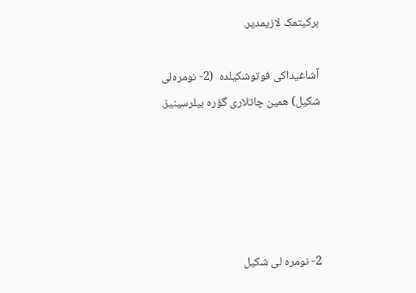برکیتمک لازیمدیر.

آشاغیداکی فوتوشکیلده  (2- نومره‌لی شکیل) همین چاتلاری گؤره بیلرسینیز.





2- نومره ‌لی شکیل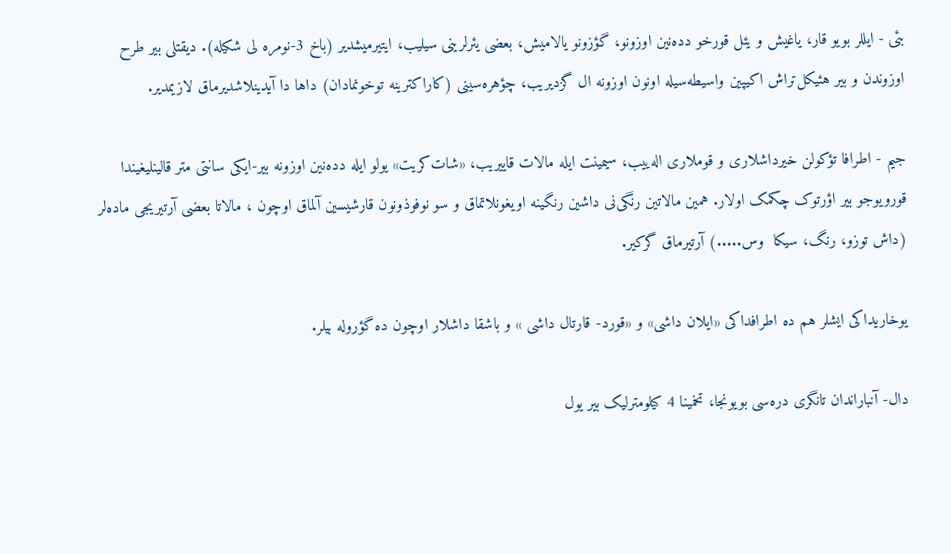بئی - ایللر بویو قار، یاغیش و یئل قورخو دده‌نین اوزونو، گؤزونو یالامیش، بعضی یئرلرینی سیلیب، ایتیرمیشدیر (باخ 3-نومره ‌لی شکیله). دیقتلی بیر طرح اوزوندن و بیر هئیکل‌تراش اکیپین واسیطه‌سیله اونون اوزونه ال گزدیریب، چؤهره‌سینی (کاراکترینه توخونمادان) داها دا آیدینلاشدیرماق لازیمدیر.

جیم - اطرافا تؤکولن خیرداشلاری و قوملاری اله‌ییب، سیمینت ایله مالات قاییریب، «شات‌کریت» یولو ایله دده‌نین اوزونه بیر-ایکی سانتی متر قالینلیغیندا قورویوجو بیر اؤرتوک چکمک اولار. همین مالاتین رنگی‌‌نی داشین رنگینه اویغونلاتماق و سو نوفوذونون قارشیسین آلماق اوچون ، مالاتا بعضی آرتیریجی ماده‌لر (داش توزو، رنگ، سیکا  وس.....) آرتیرماق گرکیر.

یوخاریداکی ایشلر هم ده اطرافداکی «ایلان داشی» و «قورد- قارتال داشی » و باشقا داشلار اوچون ده گؤروله بیلر.

دال- آنباراندان تانگری دره‌سی بویونجا، تخمینا 4 کیلومترلیک بیر یول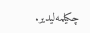چکیلمه‌لیدیر.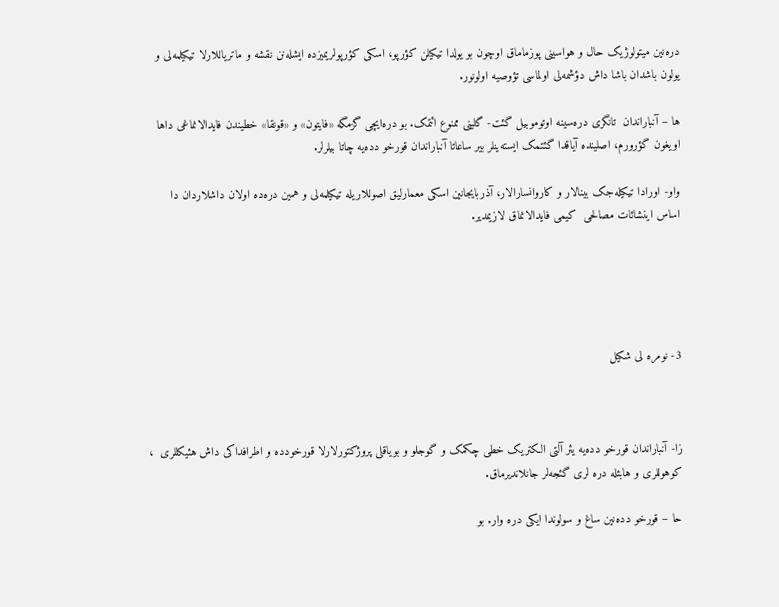دره‌نین میتولوژیک حال و هواسینی پوزماماق اوچون بو یولدا تیکیلن کؤرپو، اسکی کؤرپولریمیزده ایشله‌نن نقشه و ماتریاللارلا تیکیلمه‌لی و یولون باشدان باشا داش دؤشمه‌لی اولماسی تؤوصیه اولونور.

ها – آنباراندان  تانگری دره‌سینه اوتوموبیل گئت- گلینی ممنوع ائتمک. بو دره‌ایچی گزمگه «فایتون» و «قونقا» خطیندن فایدالانماغی داها اویغون گؤرورم، اصلینده آیاقدا گئتمک ایسته‌ینلر بیر ساعاتا آنباراندان قورخو دده‌یه چاتا بیلرلر.

واو- اورادا تیکیله‌جک بینالار و کاروانسارالار، آذربایجانین اسکی معمارلیق اصوللاریله تیکیلمه‌لی و همین دره‌ده اولان داشلاردان دا اساس اینشائات مصالحی  کیمی فایدالانماق لازیمدیر.





3- نومره ‌لی شکیل



زا- آنباراندان قورخو دده‌یه یئر آلتی الکتریک خطی چکمک و گوجلو و بویاقلی پروژکتورلارلا قورخودده و اطرافداکی داش هئیکللری  ، کوهوللری و هابئله دره لری گئجه‌لر جانلاندیرماق.

حا – قورخو دده‌نین ساغ و سولوندا ایکی دره وار. بو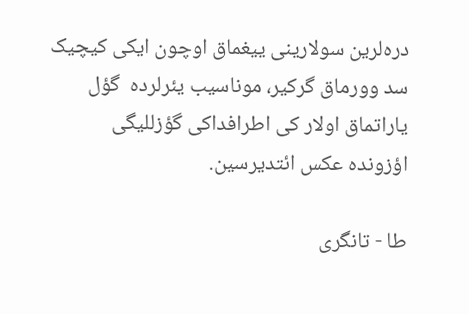دره‌لرین سولارینی ییغماق اوچون ایکی کیچیک سد وورماق گرکیر، موناسیب یئرلرده  گؤل یاراتماق اولار کی اطرافداکی گؤزللیگی اؤزونده عکس ائتدیرسین.

طا - تانگری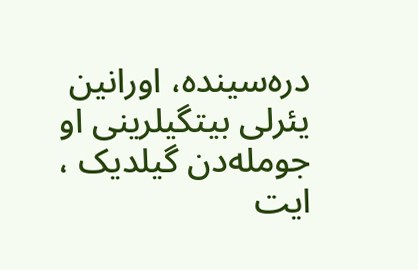دره‌سینده، اورانین یئرلی بیتگیلرینی او جومله‌دن گیلدیک ، ایت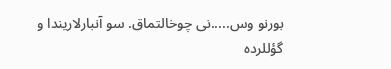بورنو وس.....نی چوخالتماق. سو آنبارلاریندا و گؤللرده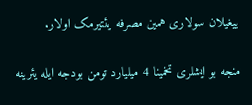ییغیلان سولاری همین مصرفه یئتیرمک اولار.

منجه بو ایشلری تخمینا 4 میلیارد تومن بودجه ایله یئرینه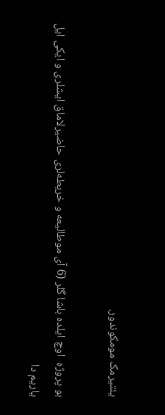یئتیرمک مومکوندور.

بو پروژه  اوچ ایلده باشا گلر (6 آی موطالیعه و خریطه‌لری حاضیرلاماق ایشلری و ایکی ایل یاریم دا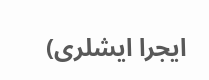ایجرا ایشلری)